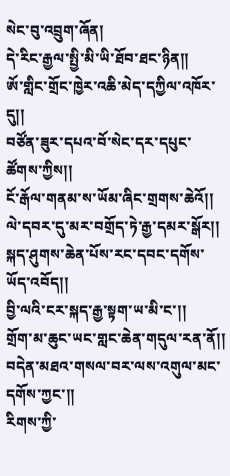སེང་བུ་འབྲུག་ཞོན།
དེ་རིང་རྒྱལ་སྤྱི་མི་ཡི་ཐོབ་ཐང་ཉིན།།
ཨོ་གླིང་གྲོང་ཁྱེར་འཆི་མེད་དཀྱིལ་འཁོར་དུ།།
བཙོན་ཟུར་དཔའ་བོ་སེང་དར་དཔུང་ཚོགས་ཀྱིས།།
ངོ་རྒོལ་གནམ་ས་ཡོམ་ཞིང་གྲགས་ཆེའོ།།
ལེ་དབར་དུ་མར་བགྲོད་ཏེ་རྒྱ་དམར་སྒོར།།
སྐད་ཤུགས་ཆེན་པོས་རང་དབང་དགོས་ཡོད་འབོད།།
བྱི་ལའི་ངར་སྐད་རྒྱ་སྟག་ཡ་མི་ང་།།
གྲོག་མ་ཆུང་ཡང་གླང་ཆེན་གདུལ་རན་ནོ།།
བདེན་མཐའ་གསལ་བར་ལས་འགུལ་མང་དགོས་ཀྱང་།།
རིགས་ཀྱི་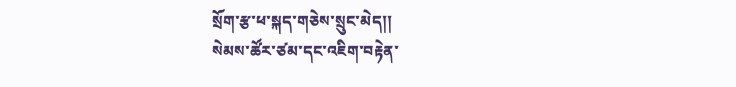སྲོག་རྩ་ཕ་སྐད་གཅེས་སྲུང་མེད།།
སེམས་ཚོར་ཙམ་དང་འཇིག་བརྟེན་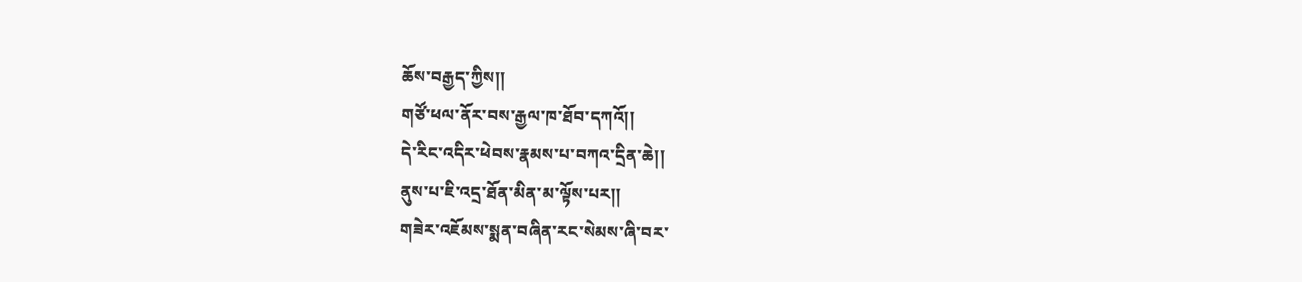ཆོས་བརྒྱད་ཀྱིས།།
གཙོ་ཕལ་ནོར་བས་རྒྱལ་ཁ་ཐོབ་དཀའོ།།
དེ་རིང་འདིར་ཕེབས་རྣམས་པ་བཀའ་དྲིན་ཆེ།།
ནུས་པ་ཇི་འདྲ་ཐོན་མིན་མ་ལྟོས་པར།།
གཟེར་འཇོམས་སྨན་བཞིན་རང་སེམས་ཞི་བར་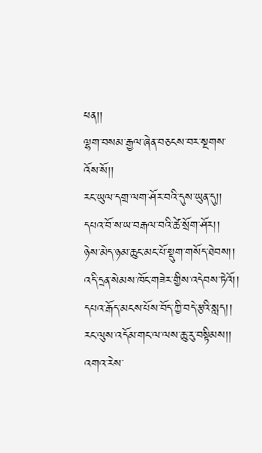ཕན།།
ལྷག་བསམ་རྒྱལ་ཞེན་བཅངས་བར་སྔགས་འོས་སོ།།
རང་ཡུལ་དགྲ་ལག་ཤོར་བའི་དུས་ཡུན་དུ།།
དཔའ་བོ་ས་ཡ་བརྒལ་བའི་ཚེ་སྲོག་ཤོར།།
ཉེས་མེད་ཉམ་ཆུང་མང་པོ་སྡུག་གསོད་ཐེབས།།
འདི་དྲན་སེམས་ཁོང་གཟེར་གྱིས་འདེབས་ཏེའོ།།
དཔའ་རྒོད་མངས་པོས་བོད་ཀྱི་བདེ་རྩའི་སླད།།
རང་ལུས་འདོམ་གང་ལ་ལས་ཆུ་རུ་བསྟིམས།།
འགའ་རེས་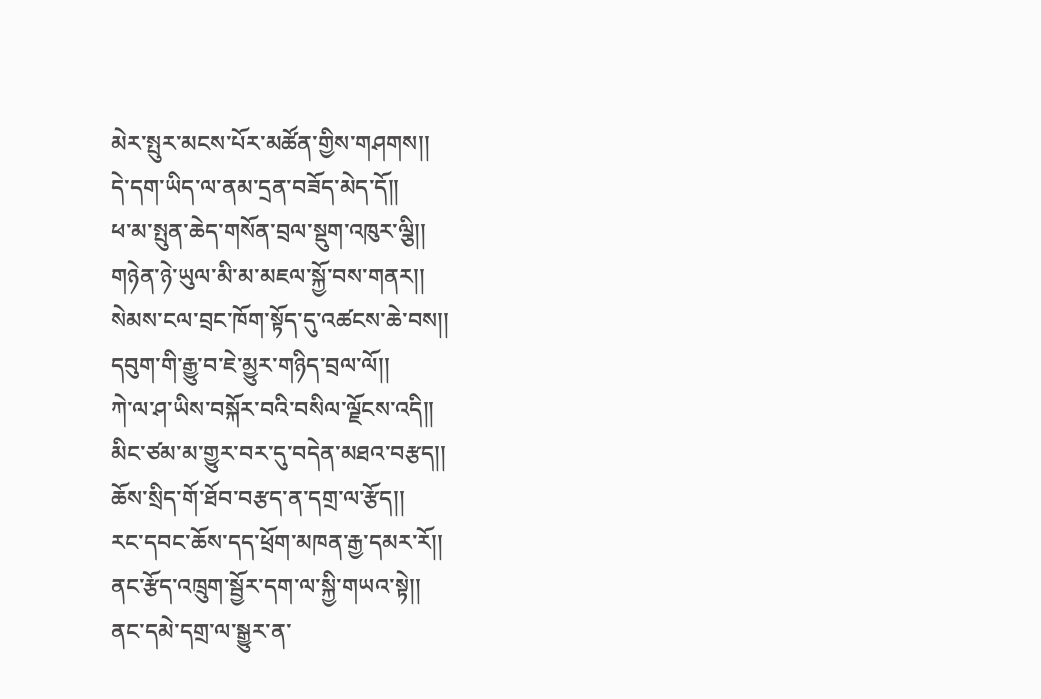མེར་སྤུར་མངས་པོར་མཚོན་གྱིས་གཤགས།།
དེ་དག་ཡིད་ལ་ནམ་དྲན་བཟོད་མེད་དོ།།
ཕ་མ་སྤུན་ཆེད་གསོན་བྲལ་སྡུག་འཁུར་ལྕི།།
གཉེན་ཉེ་ཡུལ་མི་མ་མཇལ་སྐྱོ་བས་གནར།།
སེམས་ངལ་བྲང་ཁོག་སྟོད་དུ་འཚངས་ཆེ་བས།།
དབུག་གི་རྒྱུ་བ་ཇེ་མྱུར་གཉིད་བྲལ་ལོ།།
ཀེ་ལ་ཤ་ཡིས་བསྐོར་བའི་བསིལ་ལྗོངས་འདི།།
མིང་ཙམ་མ་གྱུར་བར་དུ་བདེན་མཐའ་བརྩད།།
ཆོས་སྲིད་གོ་ཐོབ་བརྩད་ན་དགྲ་ལ་རྩོད།།
རང་དབང་ཆོས་དད་ཕྲོག་མཁན་རྒྱ་དམར་རོ།།
ནང་རྩོད་འཁྲུག་སྦྱོར་དག་ལ་སྐྱི་གཡའ་སྟེ།།
ནང་དམེ་དགྲ་ལ་སྒྱུར་ན་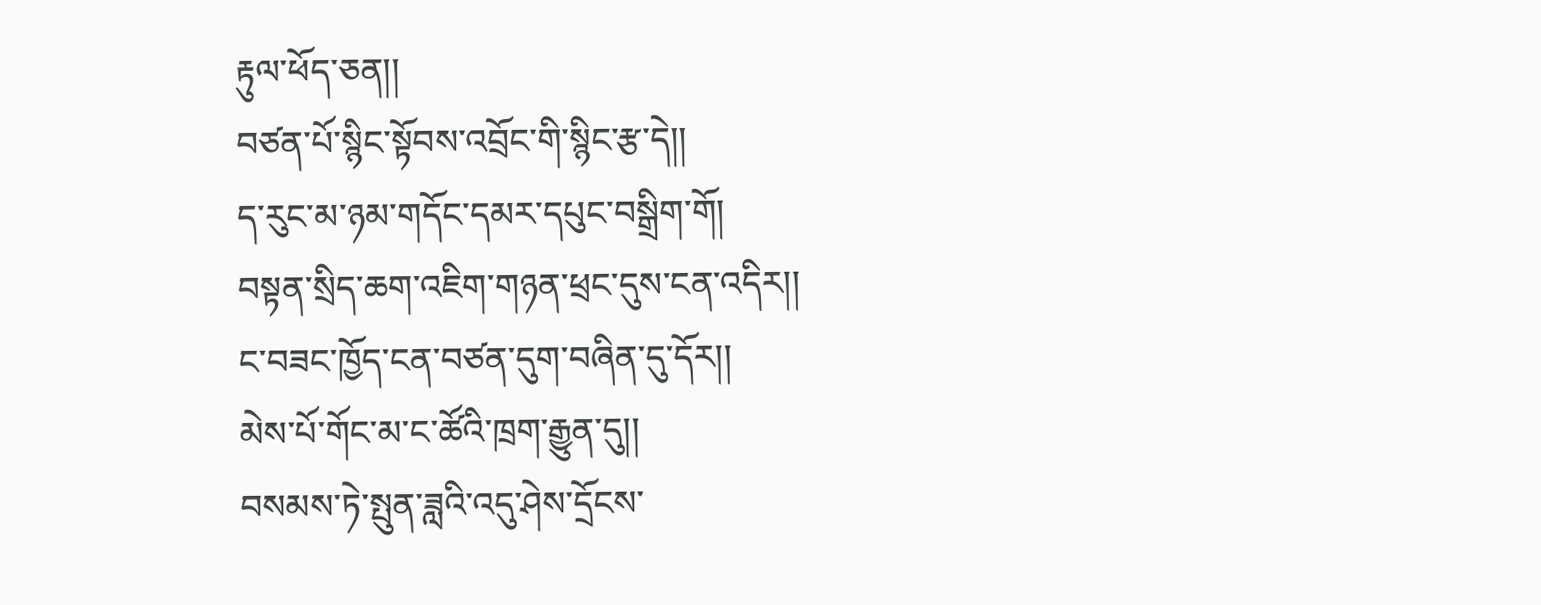རྟུལ་ཕོད་ཅན།།
བཙན་པོ་སྙིང་སྟོབས་འབྲོང་གི་སྙིང་རྩ་དེ།།
ད་རུང་མ་ཉམ་གདོང་དམར་དཔུང་བསྒྲིག་གོ།
བསྟན་སྲིད་ཆག་འཇིག་གཉན་ཕྲང་དུས་ངན་འདིར།།
ང་བཟང་ཁྱོད་ངན་བཙན་དུག་བཞིན་དུ་དོར།།
མེས་པོ་གོང་མ་ང་ཚོའི་ཁྲག་རྒྱུན་དུ།།
བསམས་ཏེ་སྤུན་ཟླའི་འདུ་ཤེས་དྲོངས་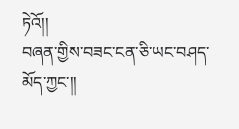ཏེའོ།།
བཞན་གྱིས་བཟང་ངན་ཅི་ཡང་བཤད་མོད་ཀྱང་།།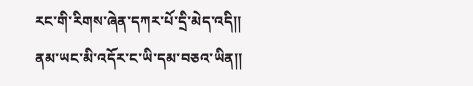རང་གི་རིགས་ཞེན་དཀར་པོ་དྲི་མེད་འདི།།
ནམ་ཡང་མི་འདོར་ང་ཡི་དམ་བཅའ་ཡིན།།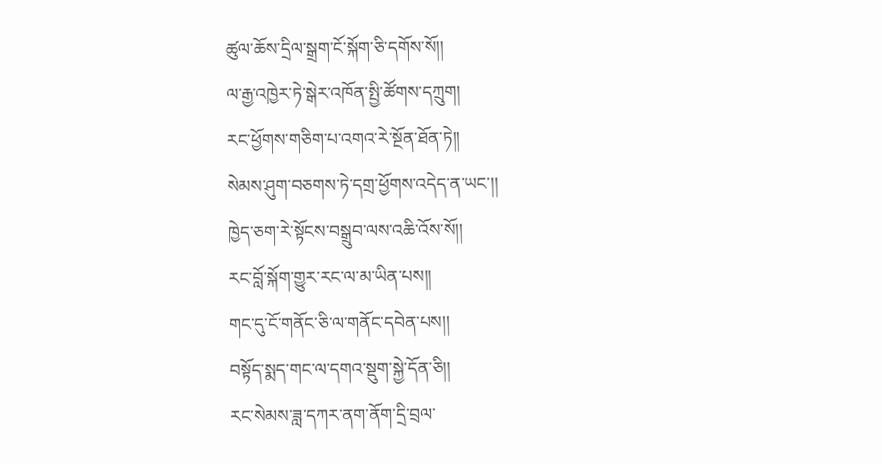ཚུལ་ཆོས་དྲིལ་སྒྲག་ངོ་སྐོག་ཅི་དགོས་སོ།།
ལ་རྒྱ་འཁྱེར་ཏེ་སྒེར་འཁོན་སྤྱི་ཚོགས་དཀྲུག།
རང་ཕྱོགས་གཅིག་པ་འགའ་རེ་སྔོན་ཐོན་ཏེ།།
སེམས་ཤུག་བཅགས་ཏེ་དགྲ་ཕྱོགས་འདེད་ན་ཡང་།།
ཁྱེད་ཅག་རེ་སྟོངས་བསྒྲུབ་ལས་འཆི་འོས་སོ།།
རང་བློ་སྐོག་གྱུར་རང་ལ་མ་ཡིན་པས།།
གང་དུ་ངོ་གནོང་ཅི་ལ་གནོང་དབེན་པས།།
བསྟོད་སྨད་གང་ལ་དགའ་སྡུག་སྐྱེ་དོན་ཅི།།
རང་སེམས་ཟླ་དཀར་ནག་ནོག་དྲི་བྲལ་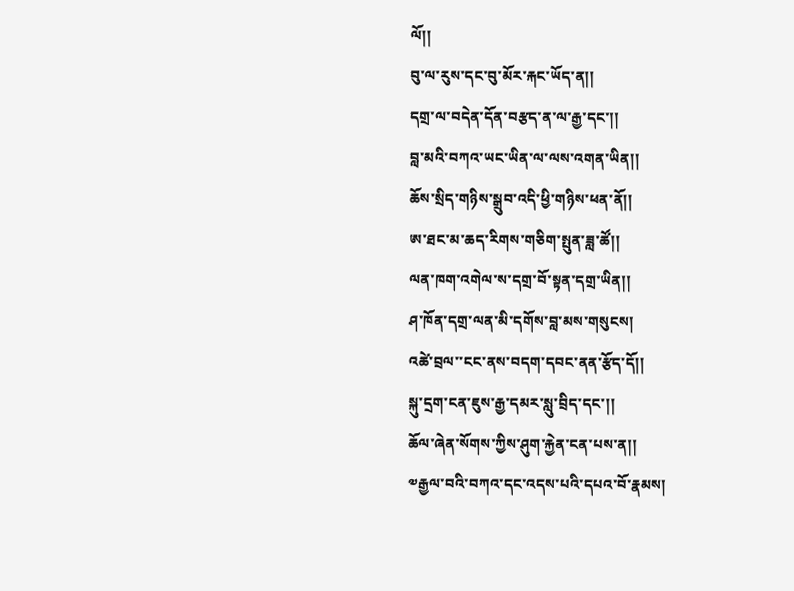ལོ།།
བུ་ལ་རུས་དང་བུ་མོར་རྐང་ཡོད་ན།།
དགྲ་ལ་བདེན་དོན་བརྩད་ན་ལ་རྒྱ་དང་།།
བླ་མའི་བཀའ་ཡང་ཡིན་ལ་ལས་འགན་ཡིན།།
ཆོས་སྲིད་གཉིས་སྒྲུབ་འདི་ཕྱི་གཉིས་ཕན་ནོ།།
ཨ་ཐང་མ་ཆད་རིགས་གཅིག་སྤུན་ཟླ་ཚོ།།
ལན་ཁག་འགེལ་ས་དགྲ་བོ་སྟན་དགྲ་ཡིན།།
ཤ་ཁོན་དགྲ་ལན་མི་དགོས་བླ་མས་གསུངས།
འཚེ་བྲལ་་ངང་ནས་བདག་དབང་ནན་རྩོད་དོ།།
སྐུ་དྲག་ངན་ཇུས་རྒྱ་དམར་སླུ་བྲིད་དང་།།
ཆོལ་ཞེན་སོགས་ཀྱིས་ཤུག་རྐྱེན་ངན་པས་ན།།
༧རྒྱལ་བའི་བཀའ་དང་འདས་པའི་དཔའ་བོ་རྣམས།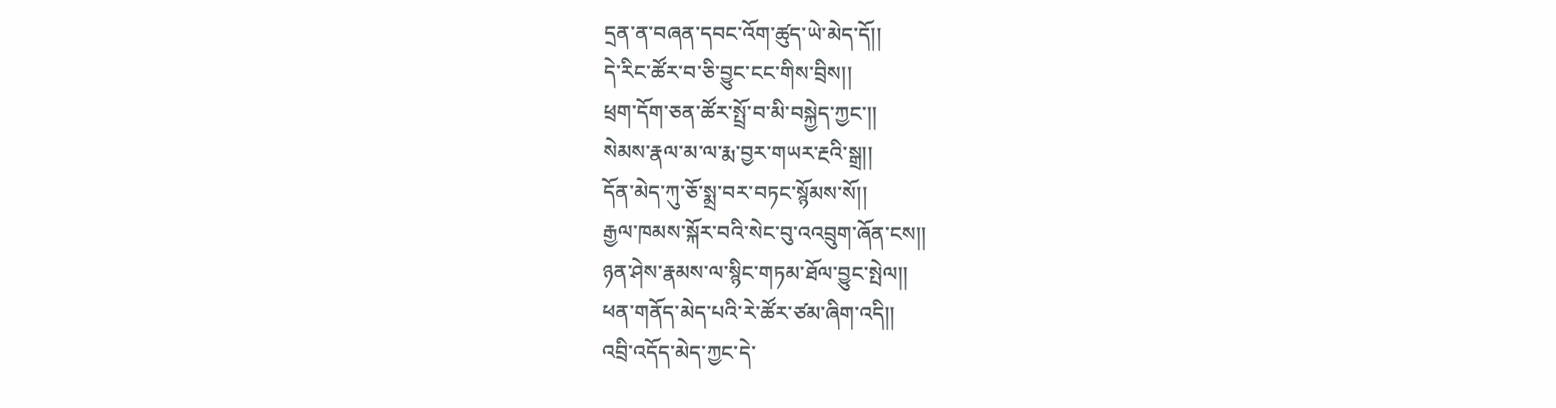དྲན་ན་བཞན་དབང་འོག་ཚུད་ཡེ་མེད་དོ།།
དེ་རིང་ཚོར་བ་ཅི་བྱུང་ངང་གིས་བྲིས།།
ཕྲག་དོག་ཅན་ཚོར་སྤྲོ་བ་མི་བསྐྱེད་ཀྱང་།།
སེམས་རྣལ་མ་ལ་རྨ་བྱར་གཡར་རྔའི་སྒྲ།།
དོན་མེད་ཀུ་ཅོ་སྨྲ་བར་བཏང་སྙོམས་སོ།།
རྒྱལ་ཁམས་སྐོར་བའི་སེང་བུ་འའབྲུག་ཞོན་ངས།།
ཉན་ཤེས་རྣམས་ལ་སྙིང་གཏམ་ཐོལ་བྱུང་སྤེལ།།
ཕན་གནོད་མེད་པའི་རེ་ཚོར་ཙམ་ཞིག་འདི།།
འབྲི་འདོད་མེད་ཀྱང་དེ་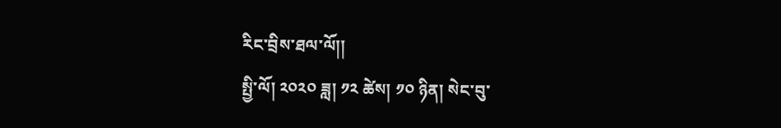རིང་བྲིས་ཐལ་ལོ།།
སྤྱི་ལོ། ༢༠༢༠ ཟླ། ༡༢ ཚེས། ༡༠ ཉིན། སེང་བུ་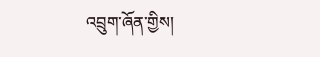འབྲུག་ཞོན་གྱིས།